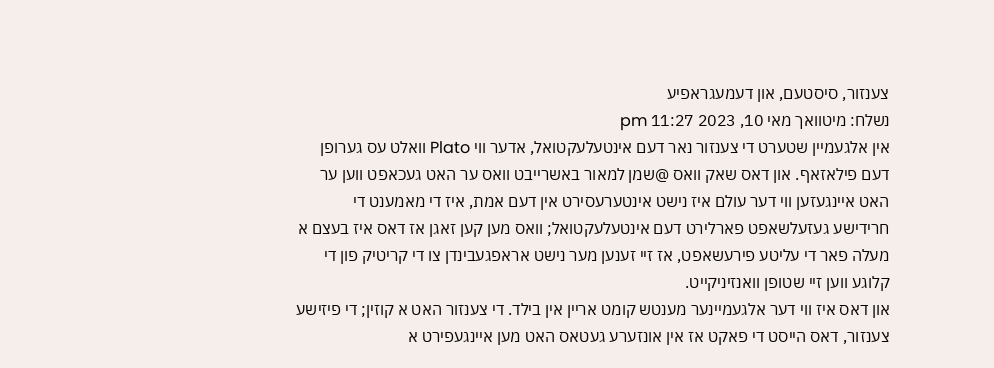צענזור, סיסטעם, און דעמעגראפיע
נשלח: מיטוואך מאי 10, 2023 11:27 pm
אין אלגעמיין שטערט די צענזור נאר דעם אינטעלעקטואל, אדער ווי Plato וואלט עס גערופן דעם פילאזאף. און דאס שאק וואס @שמן למאור באשרייבט וואס ער האט געכאפט ווען ער האט איינגעזען ווי דער עולם איז נישט אינטערעסירט אין דעם אמת, איז די מאמענט די חרידישע געזעלשאפט פארלירט דעם אינטעלעקטואל; וואס מען קען זאגן אז דאס איז בעצם א מעלה פאר די עליטע פירעשאפט, אז זיי זענען מער נישט אראפגעבינדן צו די קריטיק פון די קלוגע ווען זיי שטופן וואנזיניקייט.
און דאס איז ווי דער אלגעמיינער מענטש קומט אריין אין בילד. די צענזור האט א קוזין; די פיזישע צענזור, דאס הייסט די פאקט אז אין אונזערע געטאס האט מען איינגעפירט א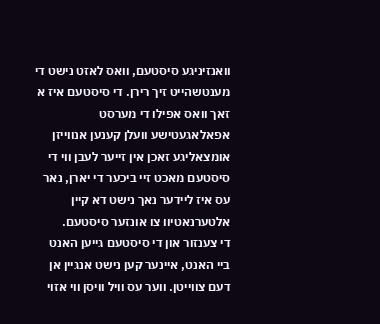וואנזיניגע סיסטעם, וואס לאזט נישט די מענטשהייט זיך רירן. די סיסטעם איז א זאך וואס אפילו די מערסט אפאלאגעטישע וועלן קענען אנווייזן אומצאליגע זאכן אין זייער לעבן ווי די סיסטעם מאכט זיי ביכער די יארן, נאר עס איז ליידער נאך נישט דא קיין אלטערנאטיוו צו אונזער סיסטעם.
די צענזור און די סיסטעם גייען האנט ביי האנט, איינער קען נישט אנגיין אן דעם צווייטן. ווער עס וויל וויסן ווי אזוי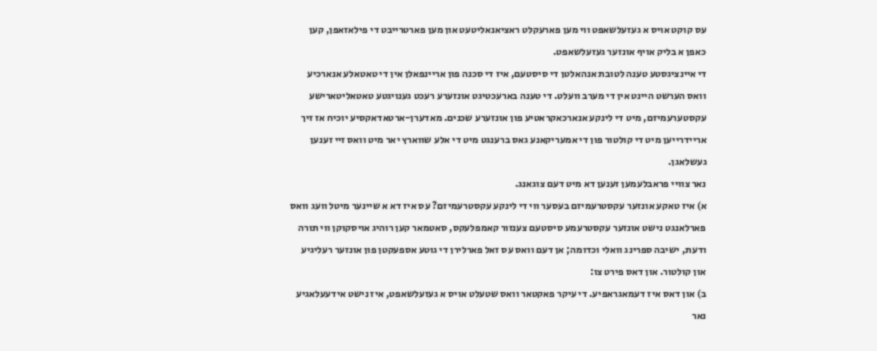עס קוקט אויס א געזעלשאפט ווי מען פארעקלט ראציאנאליטעט און מען פארטרייבט די פילאזאפן, קען כאפן א בליק אויף אונזער געזעלשאפט.
די איינציגסטע טענה לטובת אנהאלטן די סיסטעם, איז די סכנה פון אריינפאלן אין די טאטאלע אנארכיע וואס הערשט היינט אין די מערב וועלט. די טענה בארעכטיגט אונזערע רעכט גענויגטע טאטאליטארישע עקסטערעמיזם, מיט די לינקע אנארכאקראטיע פון אונזערע שכנים. מאדערן-ארטאדאקסיע יוכיח אז זיך אריידרייען מיט די קולטור פון די אמעריקאנע גאס ברענגט מיט די אלע שווארץ יאר מיט וואס זיי זענען געשלאגן.
נאר צוויי פראבלעמען זענען דא מיט דעם צוגאנג.
א) איז טאקע אונזער עקסטרעמיזם בעסער ווי די לינקע עקסטרעמיזם? עס איז דא א שיינער מיטל וועג וואס פארלאנגט נישט אונזער עקסטרעמע סיסטעם צענזור קאמפלעקס, סאטמאר קען רוהיג אויסקוקן ווי תורה ודעת, ישיבה ספרינג וואלי וכדומה; אן דעם וואס עס זאל פארלירן די גוטע אספעקטן פון אונזער רעליגיע און קולטור. און דאס פירט צו:
ב) און דאס איז דעמאגראפיע. די עיקר פאקטאר וואס שטעלט אויס א געזעלשאפט, איז נישט אידעעלאגיע נאר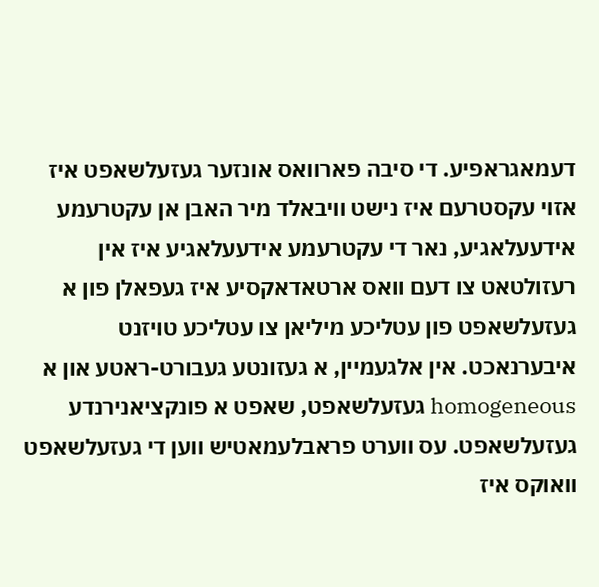דעמאגראפיע. די סיבה פארוואס אונזער געזעלשאפט איז אזוי עקסטרעם איז נישט וויבאלד מיר האבן אן עקטרעמע אידעעלאגיע, נאר די עקטרעמע אידעעלאגיע איז אין רעזולטאט צו דעם וואס ארטאדאקסיע איז געפאלן פון א געזעלשאפט פון עטליכע מיליאן צו עטליכע טויזנט איבערנאכט. אין אלגעמיין, א געזונטע געבורט-ראטע און א homogeneous געזעלשאפט, שאפט א פונקציאנירנדע געזעלשאפט. עס ווערט פראבלעמאטיש ווען די געזעלשאפט וואוקס איז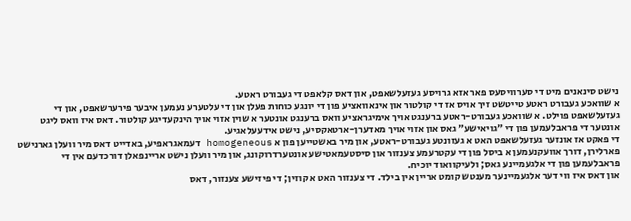נישט סינאנים מיט די סערוויסעס פאר אזא גרויסע געזעלשאפט, און דאס קלאפט די געבורט ראטע.
א שוואכע געבורט ראטע טייטשט זיך אויס אז די קולטור און אינאוואציע פון די יונגע כוחות פעלן און די עלטערע נעמען איבער פירערשאפט, און די געזעלשאפט פוילט. א שוואכע געבורט-ראטע ברענגט אויך אימיגראציע וואס ברענגט אונטער א שוין אזוי אויך הינקעדיגע קולטור. דאס איז וואס ליגט אונטער די פראבלעמען פון די ״גויאישע״ גאס און אזוי אויך מאדערן-ארטאקסיע, נישט אידעעלאגיע.
די פאקט אז אונזער געזעלשאפט האט א געזונטע געבורט-ראטע, און מיר באשטייען פון א homogeneous דעמאגראפיע, באדייט דאס מיר וועלן גארנישט פארלירן, דורך אוועקנעמען א ביסל פון די עקטרעמע צענזור און סיסטעמאטישע אונטערדרוקונג, און מיר וועלן נישט אריינפאלן דורכדעם אין די פראבלעמען פון די אלגעמיינע גאס; ולעיקוואוד יוכיח.
און דאס איז ווי דער אלגעמיינער מענטש קומט אריין אין בילד. די צענזור האט א קוזין; די פיזישע צענזור, דאס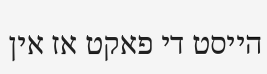הייסט די פאקט אז אין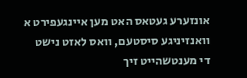אונזערע געטאס האט מען איינגעפירט א וואנזיניגע סיסטעם, וואס לאזט נישט די מענטשהייט זיך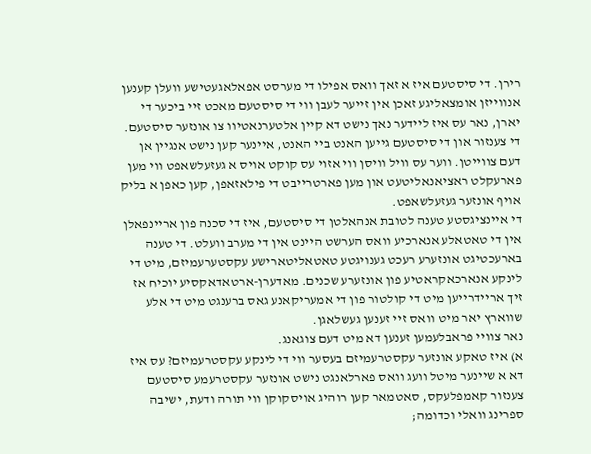רירן. די סיסטעם איז א זאך וואס אפילו די מערסט אפאלאגעטישע וועלן קענען אנווייזן אומצאליגע זאכן אין זייער לעבן ווי די סיסטעם מאכט זיי ביכער די יארן, נאר עס איז ליידער נאך נישט דא קיין אלטערנאטיוו צו אונזער סיסטעם.
די צענזור און די סיסטעם גייען האנט ביי האנט, איינער קען נישט אנגיין אן דעם צווייטן. ווער עס וויל וויסן ווי אזוי עס קוקט אויס א געזעלשאפט ווי מען פארעקלט ראציאנאליטעט און מען פארטרייבט די פילאזאפן, קען כאפן א בליק אויף אונזער געזעלשאפט.
די איינציגסטע טענה לטובת אנהאלטן די סיסטעם, איז די סכנה פון אריינפאלן אין די טאטאלע אנארכיע וואס הערשט היינט אין די מערב וועלט. די טענה בארעכטיגט אונזערע רעכט גענויגטע טאטאליטארישע עקסטערעמיזם, מיט די לינקע אנארכאקראטיע פון אונזערע שכנים. מאדערן-ארטאדאקסיע יוכיח אז זיך אריידרייען מיט די קולטור פון די אמעריקאנע גאס ברענגט מיט די אלע שווארץ יאר מיט וואס זיי זענען געשלאגן.
נאר צוויי פראבלעמען זענען דא מיט דעם צוגאנג.
א) איז טאקע אונזער עקסטרעמיזם בעסער ווי די לינקע עקסטרעמיזם? עס איז דא א שיינער מיטל וועג וואס פארלאנגט נישט אונזער עקסטרעמע סיסטעם צענזור קאמפלעקס, סאטמאר קען רוהיג אויסקוקן ווי תורה ודעת, ישיבה ספרינג וואלי וכדומה;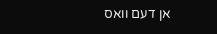אן דעם וואס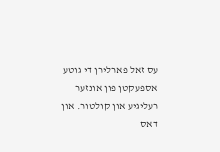עס זאל פארלירן די גוטע אספעקטן פון אונזער רעליגיע און קולטור. און דאס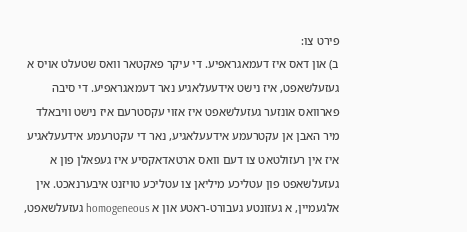פירט צו:
ב) און דאס איז דעמאגראפיע. די עיקר פאקטאר וואס שטעלט אויס א געזעלשאפט, איז נישט אידעעלאגיע נאר דעמאגראפיע. די סיבה פארוואס אונזער געזעלשאפט איז אזוי עקסטרעם איז נישט וויבאלד מיר האבן אן עקטרעמע אידעעלאגיע, נאר די עקטרעמע אידעעלאגיע איז אין רעזולטאט צו דעם וואס ארטאדאקסיע איז געפאלן פון א געזעלשאפט פון עטליכע מיליאן צו עטליכע טויזנט איבערנאכט. אין אלגעמיין, א געזונטע געבורט-ראטע און א homogeneous געזעלשאפט,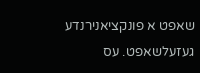שאפט א פונקציאנירנדע געזעלשאפט. עס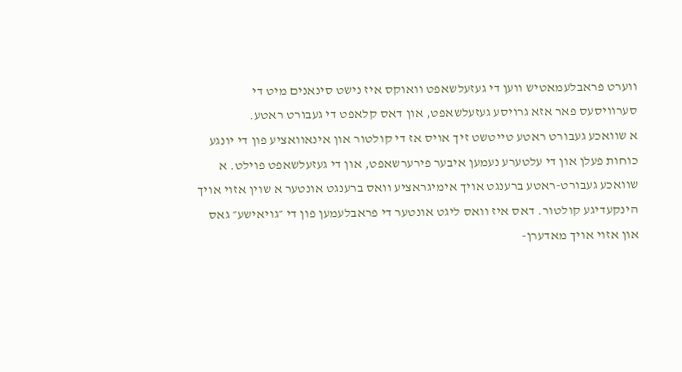ווערט פראבלעמאטיש ווען די געזעלשאפט וואוקס איז נישט סינאנים מיט די סערוויסעס פאר אזא גרויסע געזעלשאפט, און דאס קלאפט די געבורט ראטע.
א שוואכע געבורט ראטע טייטשט זיך אויס אז די קולטור און אינאוואציע פון די יונגע כוחות פעלן און די עלטערע נעמען איבער פירערשאפט, און די געזעלשאפט פוילט. א שוואכע געבורט-ראטע ברענגט אויך אימיגראציע וואס ברענגט אונטער א שוין אזוי אויך הינקעדיגע קולטור. דאס איז וואס ליגט אונטער די פראבלעמען פון די ״גויאישע״ גאס און אזוי אויך מאדערן-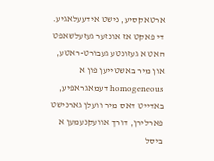ארטאקסיע, נישט אידעעלאגיע.
די פאקט אז אונזער געזעלשאפט האט א געזונטע געבורט-ראטע, און מיר באשטייען פון א homogeneous דעמאגראפיע, באדייט דאס מיר וועלן גארנישט פארלירן, דורך אוועקנעמען א ביסל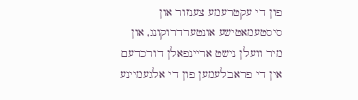פון די עקטרעמע צענזור און סיסטעמאטישע אונטערדרוקונג, און מיר וועלן נישט אריינפאלן דורכדעם אין די פראבלעמען פון די אלגעמיינע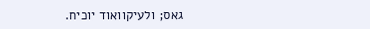גאס; ולעיקוואוד יוכיח.